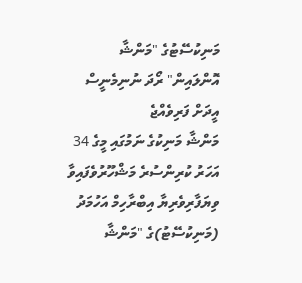މަނިކުސޭޓުގެ "މަންޝާ އޮންލައިން" ރޯދަ ނުނިމެނީސް އީދަށް ފަރިވެއްޖެ
މަންޝާ މަނިކުގެ ނަމުގައި މީގެ 34 އަހަރު ކުރިންސުރެ މަޝްހޫރުވެފައިވާ ވިޔަފާރިވެރިޔާ އިބްރާހިމް އަހުމަދު (މަނިކުސޭޓު)ގެ "މަންޝާ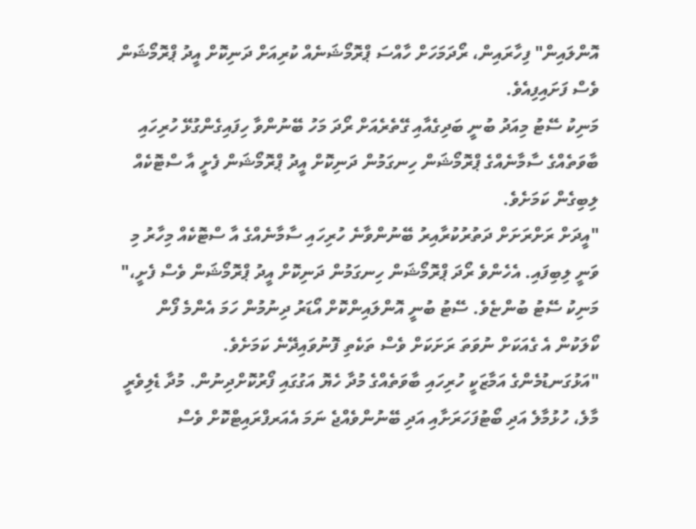އޮންލައިން" ފިހާރައިން، ރޯދަމަހަށް ހާއްސަ ޕްރޮމޯޝަނެއް ކުރިއަށް ދަނިކޮށް އީދު ޕްރޮމޯޝަން ވެސް ފަށައިފިއެވެ.
މަނިކު ސޭޓު މިއަދު ބުނީ ބަދިގެއާއި ގޭތެރެއަށް ރޯދަ މަހު ބޭނުންވާ ހިފައިގެންގުޅޭ ހުރިހައި ބާވަތެއްގެ ސާމާނެއްގެ ޕްރޮމޯޝަން ހިނގަމުން ދަނިކޮށް އީދު ޕްރޮމޯޝަން ފެށީ އާ ސްޓޮކެއް ލިބިގެން ކަމަށެވެ.
"އީދަށް ރަށްރަށަށް ދަތުރުކުރާއިރު ބޭނުންވާނެ ހުރިހައި ސާމާނެއްގެ އާ ސްޓޮކެއް މިހާރު މި ވަނީ ލިބިފައި. އެހެންވެ ރޯދަ ޕްރޮމޯޝަން ހިނގަމުން ދަނިކޮށް އީދު ޕްރޮމޯޝަން ވެސް ފެށީ،" މަނިކު ސޭޓު ބުންޏެވެ. ސޭޓު ބުނީ އޮންލައިންކޮށް އޯޑަރު ދިނުމުން ހަމަ އެންމެ ފޯން ކޯލަކުން އެ ގެއަކަށް ނުވަތަ ރަށަކަށް ވެސް ތަކެތި ފޮނުވައިދޭނެ ކަމަށެވެ.
"އަޅުގަނޑުމެންގެ އަމާޒަކީ ހުރިހައި ބާވަތެއްގެ މުދާ ހެޔޮ އަގުގައި ފޯރުކޮށްދިނުން. މުދާ ޑެލިވެރީ މާލެ، ހުޅުމާލެ އަދި ބޯޓުފަހަރަށާއި އަދި ބޭނުންވެއްޖެ ނަމަ އެއަރފްރައިޓްކޮށް ވެސް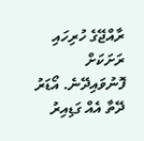ރާއްޖޭގެ ހުރިހައި ރަށަކަށް ފޮނުވައިދޭނެ. އޯޑަރު ދޭތާ އެއް ގަޑިއިރު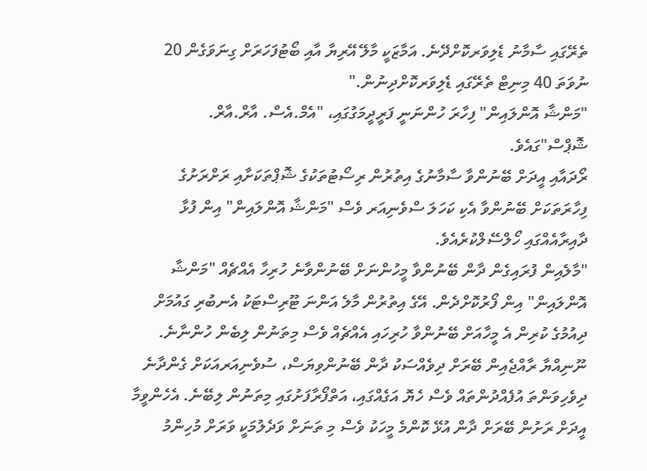ތެރޭގައި ސާމާނު ޑެލިވަރކޮށްދޭނެ. އަމާޒަކީ މާލޭ އޭރިޔާ އާއި ބޯޓުފަހަރަށް ގިނަވަގެން 20 ނުވަތަ 40 މިނިޓް ތެރޭގައި ޑެލިވަރކޮށްދިނުން."
"މަންޝާ އޮންލައިން" ފިހާރަ ހުންނަނީ ފަރީދީމަގުގައި، "އެމް.އެސް. އާރް.އާރް. ޝޮޕްސް"ގައެވެ.
ރޯދައާއި އީދަށް ބޭނުންވާ ސާމާނުގެ އިތުރުން ރިސޯޓުތަކުގެ ޝޮޕްތަކަށާއި ރަށްރަށުގެ ފިހާރަތަކަށް ބޭނުންވާ އެކި ކަހަލަ ސްވެނިއަރ ވެސް "މަންޝާ އޮންލައިން" އިން ފުޅާ ދާއިރާއެއްގައި ހޯލްސޭލްކުރެއެވެ.
"މާލެއިން ފުރައިގެން ދާން ބޭނުންވާ މީހުންނަށް ބޭނުންވާނެ ހުރިހާ އެއްޗެއް "މަންޝާ އޮންލައިން" އިން ފޯރުކޮށްދެން. އޭގެ އިތުރުން މާލެ އަންނަ ޓޫރިސްޓަކު އެނބުރި ގައުމަށް ދިއުމުގެ ކުރިން އެ މީހާއަށް ބޭނުންވާ ހުރިހައި އެއްޗެއް ވެސް މިތަނުން ލިބެން ހުންނާނެ. ނޫނިއްޔާ ރާއްޖެއިން ބޭރަށް ދިވެއްސަކު ދާން ބޭނުންވިޔަސް، ސުވެނިއަރއަކަށް ގެންދާނެ ދިވެހިވަންތަ އުފެއްދުންތައް ވެސް ހެޔޮ އަގެއްގައި، އަތްފޯރާފަށުގައި މިތަނުން ލިބޭނެ. އެހެންވީމާ އީދަށް ރަށުން ބޭރަށް ދާން އުޅޭ ކޮންމެ މީހަކު ވެސް މި ތަނަށް ވަދެލުމަކީ ވަރަށް މުހިންމު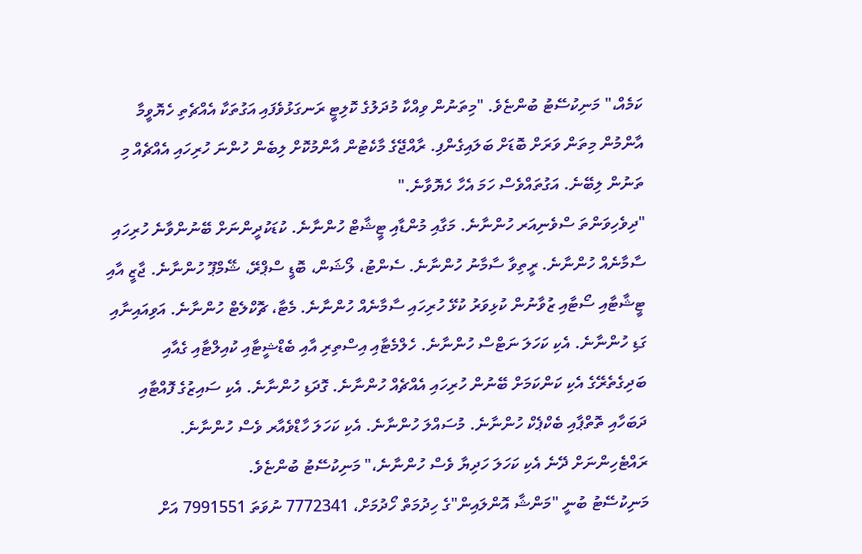ކަމެއް،" މަނިކުސޭޓު ބުންޏެވެ. "މިތަނުން ވިއްކާ މުދަލުގެ ކޮލިޓީ ރަނގަޅުވެފައި އަގުތަކާ އެއްޗެތި ހެޔޮވީމާ އާންމުން މިތަން ވަރަށް ބޮޑަށް ބަލައިގެންފި. ރާއްޖޭގެ މާކެޓުން އާންމުކޮށް ލިބެން ހުންނަ ހުރިހައި އެއްޗެއް މި ތަނުން ލިބޭނެ. އަގުތައްވެސް ހަމަ އެހާ ހެޔޮވާނެ."
"ދިވެހިވަންތަ ސްވެނިއަރ ހުންނާނެ. މަގާއި މުންޑާއި ޓީޝާޓް ހުންނާނެ. ކުޑަކުދީންނަށް ބޭނުންވާނެ ހުރިހައި ސާމާނެއް ހުންނާނެ. ރީތިވާ ސާމާނު ހުންނާނެ. ސެންޓު، ލޯޝަން، ބޮޑީ ސްޕްރޭ، ޝޭމްޕޫ ހުންނާނެ. ޖާޒީ އާއި ޓީޝާޓާއި ސޯޓާއި ޒުވާނުން ކުޅިވަރު ކުޅޭ ހުރިހައި ސާމާނެއް ހުންނާނެ. މެޓާ، ޗޮކްލެޓް ހުންނާނެ. އަވިއައިނާއި ގަޑި ހުންނާނެ. އެކި ކަހަލަ ނަޓްސް ހުންނާނެ. ހެލްމެޓާއި އިސްތިރި އާއި ބެޑްޝީޓާއި ކުއިލްޓާއި ގެއާއި ބަދިގެތެރޭގެ އެކި ކަންކަމަށް ބޭނުން ހުރިހައި އެއްޗެއް ހުންނާނެ. ގޮދަޑި ހުންނާނެ. އެކި ސައިޒުގެ ފޮއްޓާއި ދަބަހާއި ތޮތްޕާއި ބެކްޕެކް ހުންނާނެ. މުސައްލަ ހުންނާނެ. އެކި ކަހަލަ ހާޑްވެއާރ ވެސް ހުންނާނެ. ރައްޓެހިންނަށް ދޭނެ އެކި ކަހަލަ ހަދިޔާ ވެސް ހުންނާނެ،" މަނިކުސޭޓު ބުންޏެވެ.
މަނިކުސޭޓު ބުނީ "މަންޝާ އޮންލައިން"ގެ ހިދުމަތް ހޯދުމަށް، 7772341 ނުވަތަ 7991551 އަށް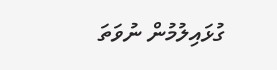ގުޅައިލުމުން ނުވަތަ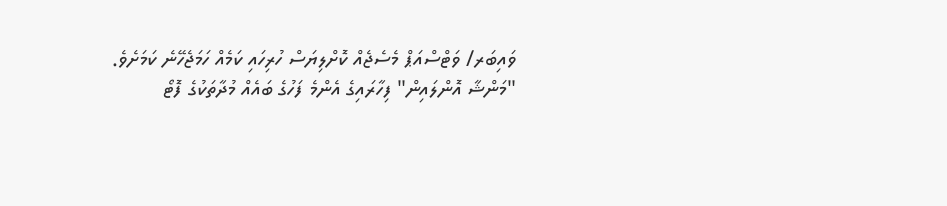ވައިބަރ/ ވަޓްސްއަޕް މެސެޖެއް ކޮށްލިޔަސް ހުރިހައި ކަމެއް ހަމަޖެހޭނެ ކަމަށެވެ.
"މަންޝާ އޮންލައިން" ފިހާރައިގެ އެންމެ ފަހުގެ ބައެއް މުދާތަކުގެ ފޮޓޯ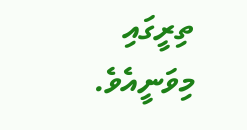ތިރީގައި މިވަނީއެވެ.